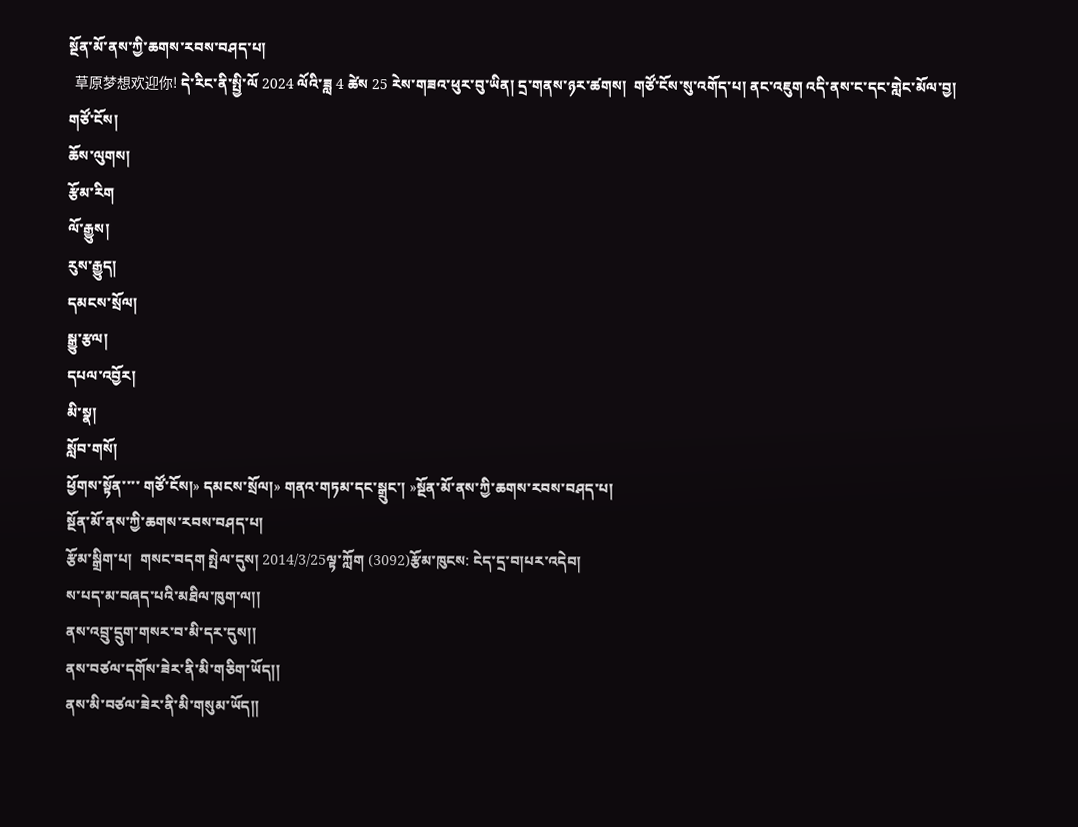སྔོན་མོ་ནས་ཀྱི་ཆགས་རབས་བཤད་པ།
  草原梦想欢迎你! དེ་རིང་ནི་སྤྱི་ལོ 2024 ལོའི་ཟླ 4 ཚེས 25 རེས་གཟའ་ཕུར་བུ་ཡིན། དྲ་གནས་ཉར་ཚགས།  གཙོ་ངོས་སུ་འགོད་པ། ནང་འཇུག འདི་ནས་ང་དང་གླེང་མོལ་བྱ།
གཙོ་ངོས།
ཆོས་ལུགས།
རྩོམ་རིག
ལོ་རྒྱུས།
རུས་རྒྱུད།
དམངས་སྲོལ།
སྒྱུ་རྩལ།
དཔལ་འབྱོར།
མི་སྣ།
སློབ་གསོ།
ཕྱོགས་སྟོན་་་་ གཙོ་ངོས།» དམངས་སྲོལ།» གནའ་གཏམ་དང་སྒྲུང་། »སྔོན་མོ་ནས་ཀྱི་ཆགས་རབས་བཤད་པ།
སྔོན་མོ་ནས་ཀྱི་ཆགས་རབས་བཤད་པ།
རྩོམ་སྒྲིག་པ།  གསང་བདག སྤེལ་དུས། 2014/3/25ལྟ་ཀློག (3092)རྩོམ་ཁུངས: ངེད་དྲ་བ།པར་འདེབ།
ས་པད་མ་བཞད་པའི་མཐིལ་ཁུག་ལ།།
ནས་འབྲུ་དྲུག་གསར་བ་མི་དར་དུས།།
ནས་བཙལ་དགོས་ཟེར་ནི་མི་གཅིག་ཡོད།།
ནས་མི་བཙལ་ཟེར་ནི་མི་གསུམ་ཡོད།།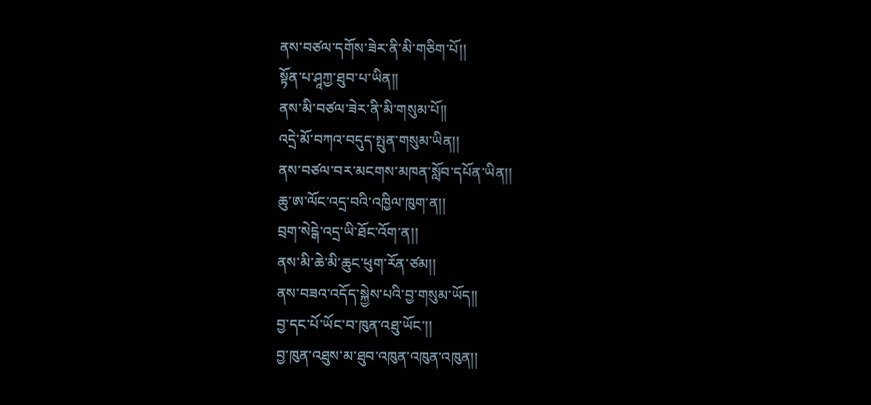ནས་བཙལ་དགོས་ཟེར་ནི་མི་གཅིག་པོ།།
སྟོན་པ་ཤཱཀྱ་ཐུབ་པ་ཡིན།།
ནས་མི་བཙལ་ཟེར་ནི་མི་གསུམ་པོ།།
འདྲེ་མོ་བཀའ་བདུད་སྤུན་གསུམ་ཡིན།།
ནས་བཙལ་བར་མངགས་མཁན་སློབ་དཔོན་ཡིན།།
ཆུ་ཨ་ལོང་འདྲ་བའི་འཁྱིལ་ཁུག་ན།།
བྲག་སེངྒེ་འདྲ་ཡི་ཐོང་འོག་ན།།
ནས་མི་ཆེ་མི་ཆུང་ཕུག་རོན་ཙམ།།
ནས་བཟའ་འདོད་སྐྱེས་པའི་བྱ་གསུམ་ཡོད།།
བྱ་དང་པོ་ཡོང་བ་ཁུན་འཐུ་ཡོང་།།
བྱ་ཁུན་འཐུས་མ་ཐུབ་འཁུན་འཁུན་འཁུན།།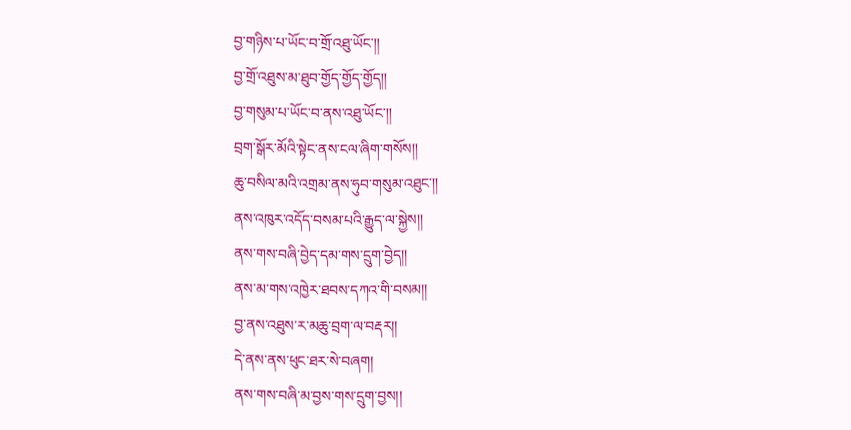བྱ་གཉིས་པ་ཡོང་བ་གྲོ་འཐུ་ཡོང་།།
བྱ་གྲོ་འཐུས་མ་ཐུབ་གྱོད་གྱོད་གྱོད།།
བྱ་གསུམ་པ་ཡོང་བ་ནས་འཐུ་ཡོང་།།
བྲག་སྒོར་མོའི་སྟེང་ནས་ངལ་ཞིག་གསོས།།
ཆུ་བསིལ་མའི་འགྲམ་ནས་ཧུབ་གསུམ་འཐུང་།།
ནས་འཁུར་འདོད་བསམ་པའི་རྒྱུད་ལ་སྐྱེས།།
ནས་གས་བཞི་བྱེད་དམ་གས་དྲུག་བྱེད།།
ནས་མ་གས་འཁྱེར་ཐབས་དཀའ་གི་བསམ།།
བྱ་ནས་འཐུས་ར་མཆུ་བྲག་ལ་བརྡར།།
དེ་ནས་ནས་ཕུང་ཐར་སེ་བཞག།
ནས་གས་བཞི་མ་བྱས་གས་དྲུག་བྱས།།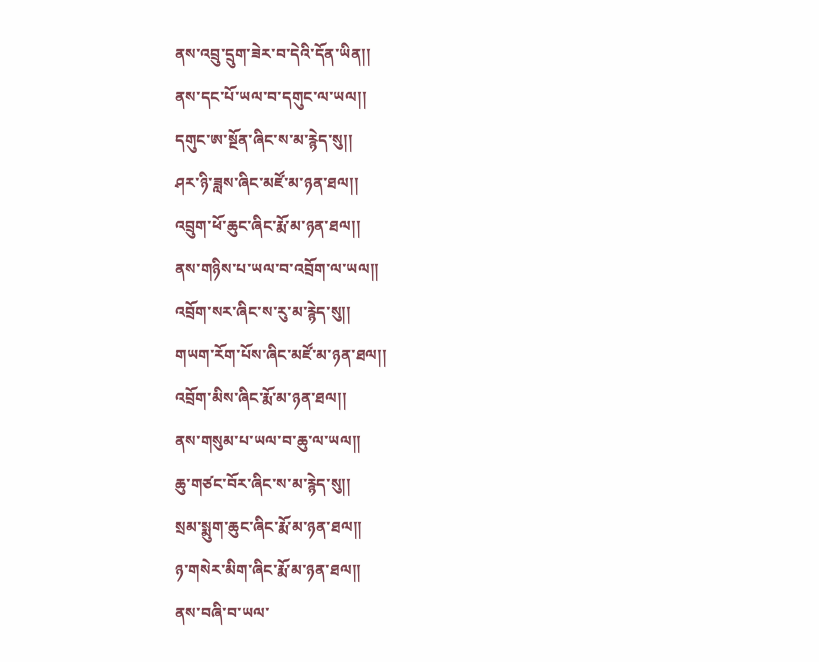ནས་འབྲུ་དྲུག་ཟེར་བ་དེའི་དོན་ཡིན།།
ནས་དང་པོ་ཡལ་བ་དགུང་ལ་ཡལ།།
དགུང་ཨ་སྔོན་ཞིང་ས་མ་རྙེད་སུ།།
ཤར་ཉི་ཟླས་ཞིང་མཛོ་མ་ཉན་ཐལ།།
འབྲུག་ཕོ་ཆུང་ཞིང་རྨོ་མ་ཉན་ཐལ།།
ནས་གཉིས་པ་ཡལ་བ་འབྲོག་ལ་ཡལ།།
འབྲོག་སར་ཞིང་ས་རུ་མ་རྙེད་སུ།།
གཡག་རོག་པོས་ཞིང་མཛོ་མ་ཉན་ཐལ།།
འབྲོག་མིས་ཞིང་རྨོ་མ་ཉན་ཐལ།།
ནས་གསུམ་པ་ཡལ་བ་ཆུ་ལ་ཡལ།།
ཆུ་གཙང་བོར་ཞིང་ས་མ་རྙེད་སུ།།
སྲམ་སྨུག་ཆུང་ཞིང་རྨོ་མ་ཉན་ཐལ།།
ཉ་གསེར་མིག་ཞིང་རྨོ་མ་ཉན་ཐལ།།
ནས་བཞི་བ་ཡལ་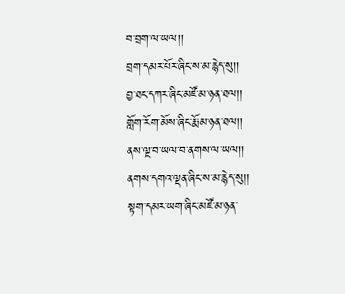བ་བྲག་ལ་ཡལ།།
བྲག་དམར་པོར་ཞིང་ས་མ་རྙེད་སུ།།
བྱ་ཐང་དཀར་ཞིང་མཛོ་མ་ཉན་ཐལ།།
གློག་རོག་མོས་ཞིང་རྨོ་མ་ཉན་ཐལ།།
ནས་ལྔ་བ་ཡལ་བ་ནགས་ལ་ཡལ།།
ནགས་དགའ་ལྡན་ཞིང་ས་མ་རྙེད་སུ།།
སྟག་དམར་ཡག་ཞིང་མཛོ་མ་ཉན་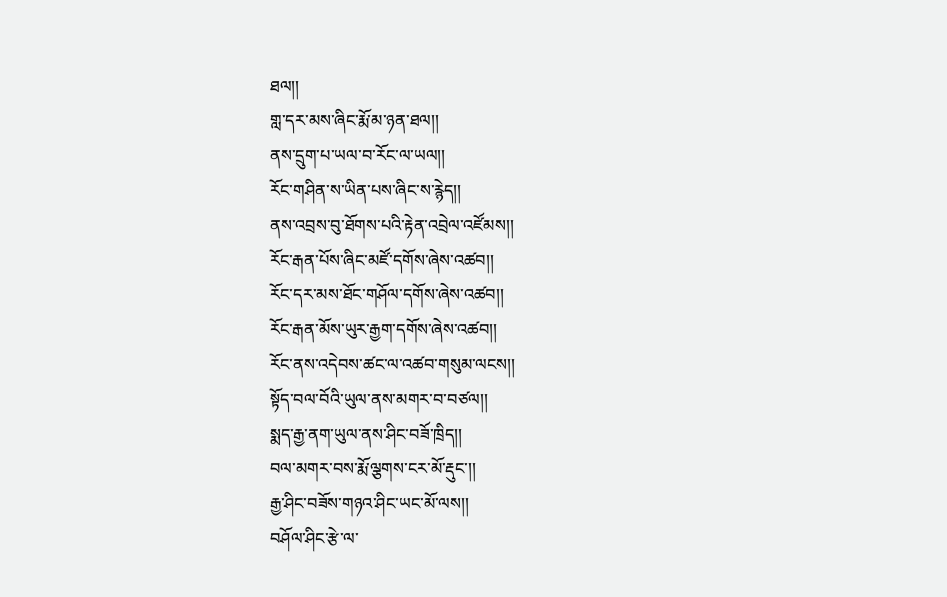ཐལ།།
གླ་དར་མས་ཞིང་རྨོ་མ་ཉན་ཐལ།།
ནས་དྲུག་པ་ཡལ་བ་རོང་ལ་ཡལ།།
རོང་གཤིན་ས་ཡིན་པས་ཞིང་ས་རྙེད།།
ནས་འབྲས་བུ་ཐོགས་པའི་རྟེན་འབྲེལ་འཛོམས།།
རོང་རྒན་པོས་ཞིང་མཛོ་དགོས་ཞེས་འཚབ།།
རོང་དར་མས་ཐོང་གཤོལ་དགོས་ཞེས་འཚབ།།
རོང་རྒན་མོས་ཡུར་རྒྱག་དགོས་ཞེས་འཚབ།།
རོང་ནས་འདེབས་ཚང་ལ་འཚབ་གསུམ་ལངས།།
སྟོད་བལ་བོའི་ཡུལ་ནས་མགར་བ་བཙལ།།
སྨད་རྒྱ་ནག་ཡུལ་ནས་ཤིང་བཟོ་ཁྲིད།།
བལ་མགར་བས་རྨོ་ལྕགས་ངར་མོ་རྡུང་།།
རྒྱ་ཤིང་བཟོས་གཉའ་ཤིང་ཡང་མོ་ལས།།
བཤོལ་ཤིང་རྩེ་ལ་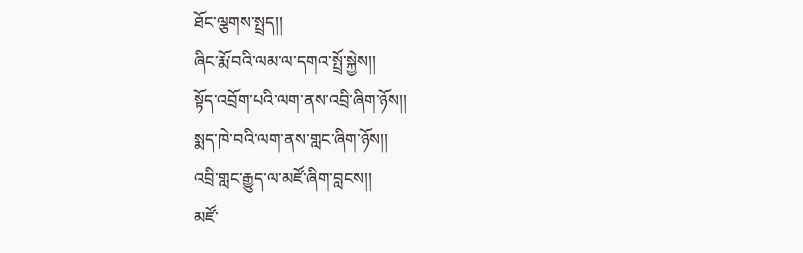ཐོང་ལྕགས་སྤྲད།།
ཞིང་རྨོ་བའི་ལམ་ལ་དགའ་སྤྲོ་སྐྱེས།།
སྟོད་འབྲོག་པའི་ལག་ནས་འབྲི་ཞིག་ཉོས།།
སྨད་ཁེ་བའི་ལག་ནས་གླང་ཞིག་ཉོས།།
འབྲི་གླང་རྒྱུད་ལ་མཛོ་ཞིག་བླངས།།
མཛོ་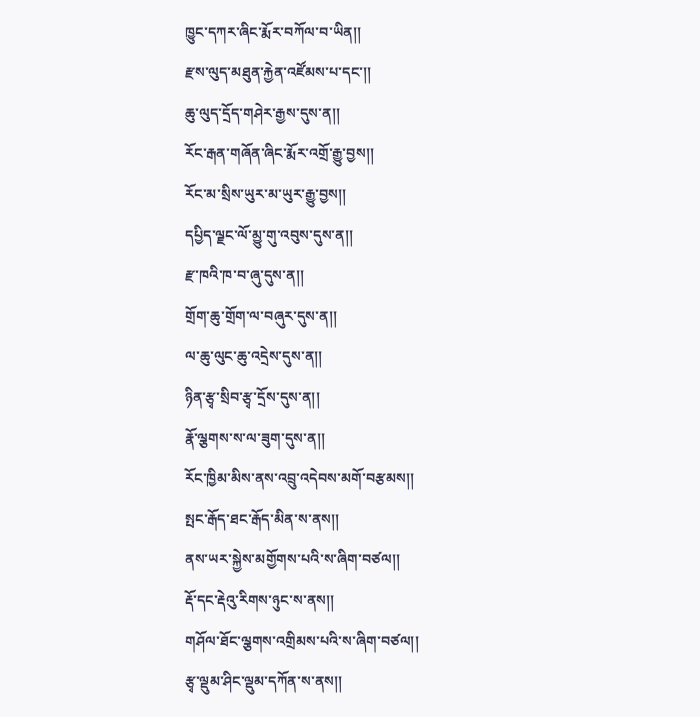ཁྱུང་དཀར་ཞིང་རྨོར་བཀོལ་བ་ཡིན།།
རྫས་ལུད་མཐུན་རྐྱེན་འཛོམས་པ་དང་།།
ཆུ་ལུད་དྲོད་གཤེར་རྒྱས་དུས་ན།།
རོང་རྒན་གཞོན་ཞིང་རྨོར་འགྲོ་རྒྱུ་བྱས།།
རོང་མ་སྲིས་ཡུར་མ་ཡུར་རྒྱུ་བྱས།།
དཔྱིད་ལྗང་ལོ་མྱུ་གུ་འབུས་དུས་ན།།
རྫ་ཁའི་ཁ་བ་ཞུ་དུས་ན།།
གྲོག་ཆུ་གྲོག་ལ་བཞུར་དུས་ན།།
ལ་ཆུ་ལུང་ཆུ་འདྲེས་དུས་ན།།
ཉིན་རྩྭ་སྲིབ་རྩྭ་དྲོས་དུས་ན།།
རྣོ་ལྕགས་ས་ལ་ཟུག་དུས་ན།།
རོང་ཁྱིམ་མིས་ནས་འབྲུ་འདེབས་མགོ་བརྩམས།།
སྤང་རྒོད་ཐང་རྒོད་མིན་ས་ནས།།
ནས་ཡར་སྐྱེས་མགྱོགས་པའི་ས་ཞིག་བཙལ།།
རྡོ་དང་རྡེའུ་རིགས་ཉུང་ས་ནས།།
གཤོལ་ཐོང་ལྕགས་འགྲིམས་པའི་ས་ཞིག་བཙལ།།
རྩྭ་ལྡུམ་ཤིང་ལྡུམ་དཀོན་ས་ནས།།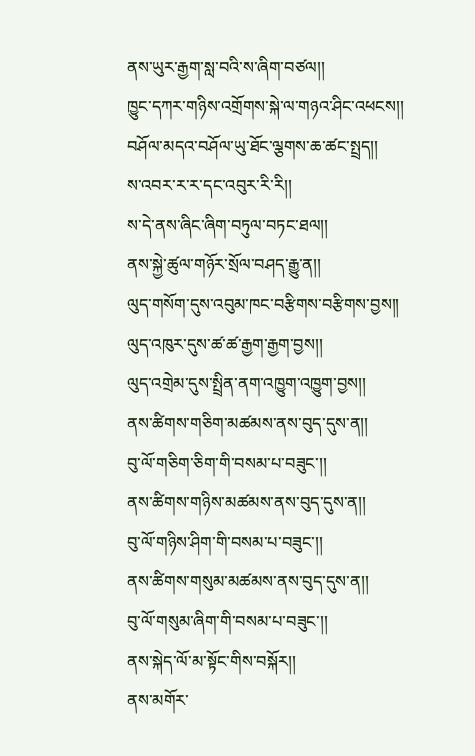ནས་ཡུར་རྒྱག་སླ་བའི་ས་ཞིག་བཙལ།།
ཁྱུང་དཀར་གཉིས་འགྲོགས་སྐེ་ལ་གཉའ་ཤིང་འཕངས།།
བཤོལ་མདའ་བཤོལ་ཡུ་ཐོང་ལྕགས་ཆ་ཚང་སྤྲད།།
ས་འབར་ར་ར་དང་འབུར་རི་རི།།
ས་དེ་ནས་ཞིང་ཞིག་བཏུལ་བཏང་ཐལ།།
ནས་སྐྱེ་ཚུལ་གཉོར་སྲོལ་བཤད་རྒྱུ་ན།།
ལུད་གསོག་དུས་འབུམ་ཁང་བརྩིགས་བརྩིགས་བྱས།།
ལུད་འཁུར་དུས་ཚ་ཚ་རྒྱག་རྒྱག་བྱས།།
ལུད་འགྲེམ་དུས་སྤྲིན་ནག་འཁྱུག་འཁྱུག་བྱས།།
ནས་ཚིགས་གཅིག་མཚམས་ནས་བུད་དུས་ན།།
བུ་ལོ་གཅིག་ཅིག་གི་བསམ་པ་བཟུང་།།
ནས་ཚིགས་གཉིས་མཚམས་ནས་བུད་དུས་ན།།
བུ་ལོ་གཉིས་ཤིག་གི་བསམ་པ་བཟུང་།།
ནས་ཚིགས་གསུམ་མཚམས་ནས་བུད་དུས་ན།།
བུ་ལོ་གསུམ་ཞིག་གི་བསམ་པ་བཟུང་།།
ནས་སྐེད་ལོ་མ་སྟོང་གིས་བསྐོར།།
ནས་མགོར་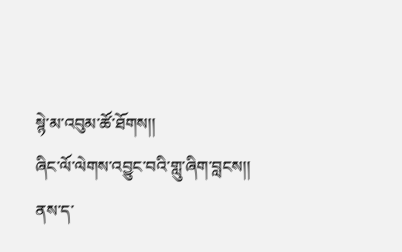སྙེ་མ་འབུམ་ཚོ་ཐོགས།།
ཞིང་ལོ་ལེགས་འབྱུང་བའི་གླུ་ཞིག་བླངས།།
ནས་ད་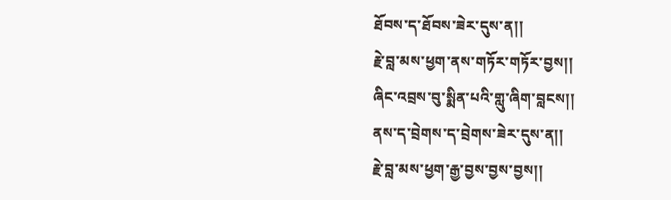ཐོབས་ད་ཐོབས་ཟེར་དུས་ན།།
རྗེ་བླ་མས་ཕྱག་ནས་གཏོར་གཏོར་བྱས།།
ཞིང་འབྲས་བུ་སྨིན་པའི་གླུ་ཞིག་བླངས།།
ནས་ད་བྲེགས་ད་བྲེགས་ཟེར་དུས་ན།།
རྗེ་བླ་མས་ཕྱག་རྒྱ་བྱས་བྱས་བྱས།།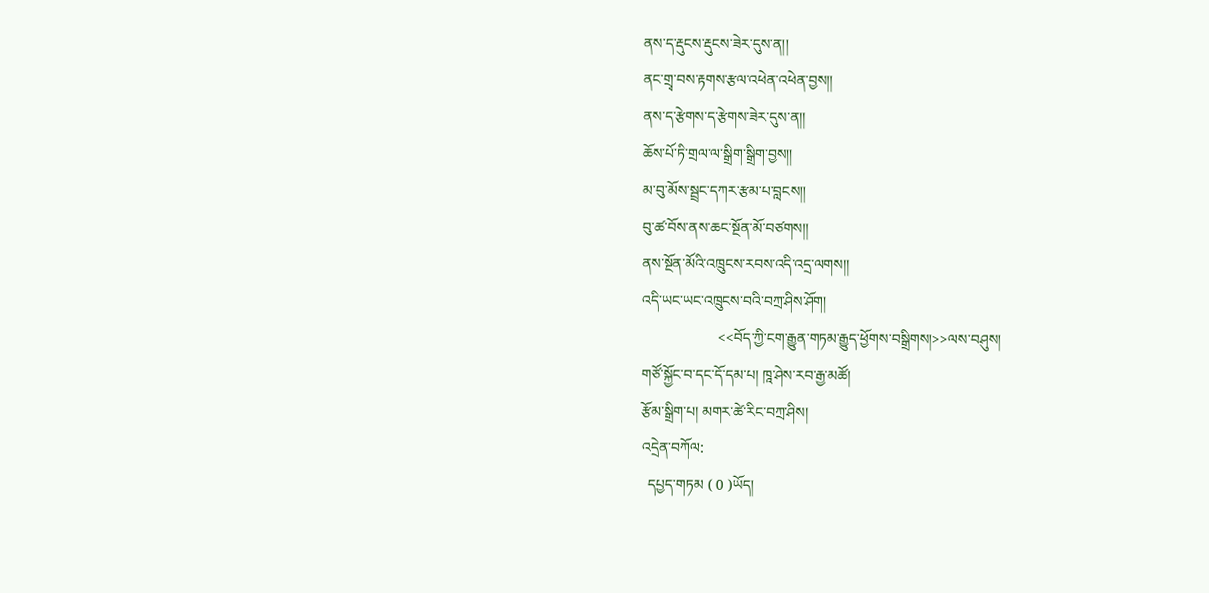ནས་ད་རྡུངས་རྡུངས་ཟེར་དུས་ན།།
ནང་གྲྭ་བས་རྟགས་རྩལ་འཕེན་འཕེན་བྱས།།
ནས་ད་རྩེགས་ད་རྩེགས་ཟེར་དུས་ན།།
ཆོས་པོ་ཏི་གྲལ་ལ་སྒྲིག་སྒྲིག་བྱས།།
མ་བུ་མོས་སྦྲང་དཀར་རྩམ་པ་བླངས།།
བུ་ཚ་བོས་ནས་ཆང་སྔོན་མོ་བཙགས།།
ནས་སྔོན་མོའི་འཁྲུངས་རབས་འདི་འདྲ་ལགས།།
འདི་ཡང་ཡང་འཁྲུངས་བའི་བཀྲ་ཤིས་ཤོག།
                     <<བོད་ཀྱི་ངག་རྒྱུན་གཏམ་རྒྱུད་ཕྱོགས་བསྒྲིགས།>>ལས་བཤུས།
གཙོ་སྐྱོང་བ་དང་དོ་དམ་པ། ཁཱ་ཤེས་རབ་རྒྱ་མཚོ།
རྩོམ་སྒྲིག་པ། མགར་ཚེ་རིང་བཀྲ་ཤིས།
འདྲེན་བཀོལ:
  དཔྱད་གཏམ ( 0 )ཡོད།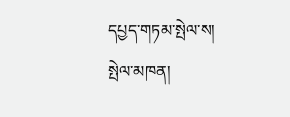དཔྱད་གཏམ་སྤེལ་ས།
སྤེལ་མཁན།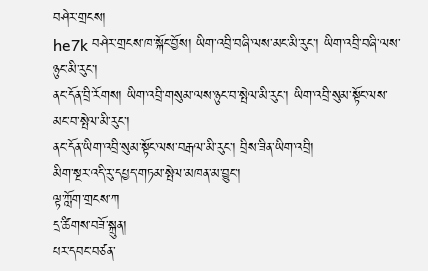བཤེར་གྲངས།
he7k བཤེར་གྲངས་ཁ་སྐོང་བྱོས། ཡིག་འབྲི་བཞི་ལས་མང་མི་རུང་། ཡིག་འབྲི་བཞི་ལས་ཉུང་མི་རུང་།
ནང་དོན་བྲི་རོགས། ཡིག་འབྲི་གསུམ་ལས་ཉུང་བ་སྤེལ་མི་རུང་། ཡིག་འབྲི་སུམ་སྟོང་ལས་མང་བ་སྤེལ་མི་རུང་།
ནང་དོན་ཡིག་འབྲི་སུམ་སྟོང་ལས་བརྒལ་མི་རུང་། བྲིས་ཟིན་ཡིག་འབྲི།
མིག་སྔར་འདི་རུ་དཔྱད་གཏམ་སྤེལ་མཁན་མ་བྱུང་།
ལྟ་ཀློག་གྲངས་ཀ
དྲ་ཚིགས་བཟོ་སྐྲུན།
པར་དབང་བཙན་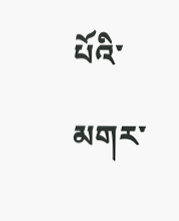པོའི་མགར་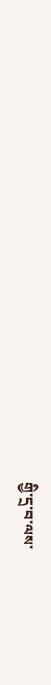གྱི་དྲ་བ་ལས་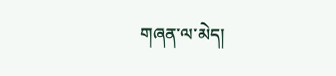གཞན་ལ་མེད།